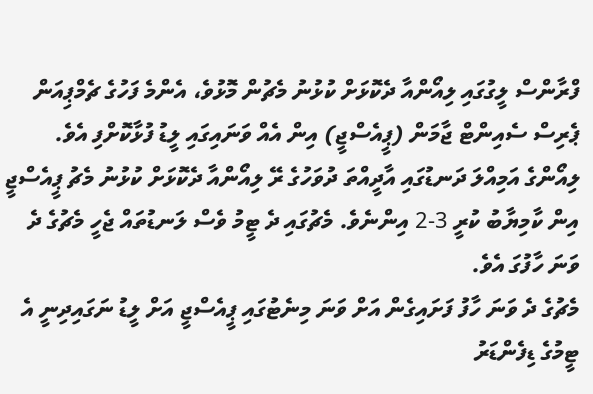ފްރާންސް ލީގުގައި ލިއޯންއާ ދެކޮޅަށް ކުޅުނު މެޗުން މޮޅުވެ، އެންމެ ފަހުގެ ޗެމްޕިއަން ޕެރިސް ސެއިންޓް ޖާމަން (ޕީއެސްޖީ) އިން އެއް ވަނައިގައި ލީޑު ފުޅާކޮށްފި އެވެ.
ލިއޯންގެ އަމިއްލަ ދަނޑުގައި އާދީއްތަ ދުވަހުގެ ރޭ ލިއޯންއާ ދެކޮޅަށް ކުޅުނު މެޗު ޕީއެސްޖީ އިން ކާމިޔާބު ކުރީ 3-2 އިންނެވެ. މެޗުގައި ދެ ޓީމު ވެސް ލަނޑުތައް ޖެހީ މެޗުގެ ދެ ވަނަ ހާފުގަ އެވެ.
މެޗުގެ ދެ ވަނަ ހާފު ފަށައިގެން އަށް ވަނަ މިނެޓުގައި ޕީއެސްޖީ އަށް ލީޑު ނަގައިދިނީ އެ ޓީމުގެ ޑިފެންޑަރު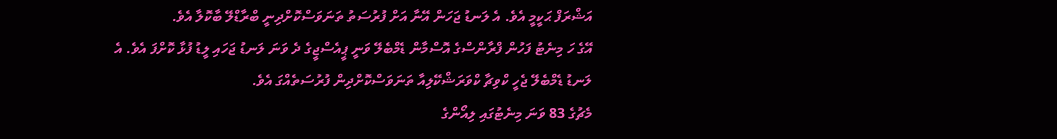އަޝްރަފް ޙަކީމީ އެވެ. އެ ލަނޑު ޖަހަން އޭނާ އަށް ފުރުސަތު ތަނަވަސްކޮށްދިނީ ބްރާޑްލޭ ބާކޮލާ އެވެ.
އޭގެ ހަ މިނެޓު ފަހުން ފްރާންސްގެ އޮސްމާން ޑެމްބެލޭ ވަނީ ޕީއެސްޖީގެ ދެ ވަނަ ލަނޑު ޖަހައި ލީޑު ފުޅާ ކޮށްފަ އެވެ. އެ ލަނޑު ޑެމްބެލޭ ޖެހީ ކްވިޗާ ކްވަރަޝްކޭލިއާ ތަނަވަސްކޮށްދިން ފުރުސަތެއްގަ އެވެ.
މެޗުގެ 83 ވަނަ މިނެޓުގައި ލިއޯންގެ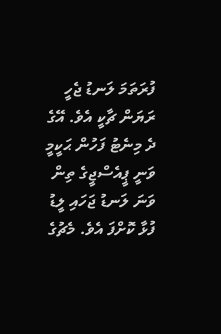ފުރަތަމަ ލަނޑު ޖެހީ ރަޔަން ޗާކީ އެވެ. އޭގެ ދެ މިނެޓު ފަހުން ޙަކީމީ ވަނީ ޕީއެސްޖީގެ ތިން ވަނަ ލަނޑު ޖަހައި ލީޑު ފުޅާ ކޮށްފަ އެވެ. މެޗުގެ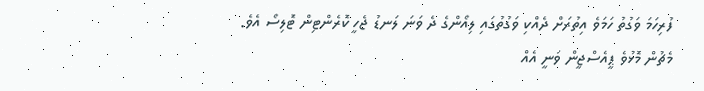ފުރިހަމަ ވަގުތު ހަމަވެ އިތުރަށް ދެއްކި ވަގުތުގައި ލިއޯންގެ ދެ ވަނަ ލަނޑު ޖެހީ ކޮރެންޓިން ޓޮލިސޯ އެވެ.
މެޗުން މޮޅުވެ ޕީއެސްޖީން ވަނީ އެއް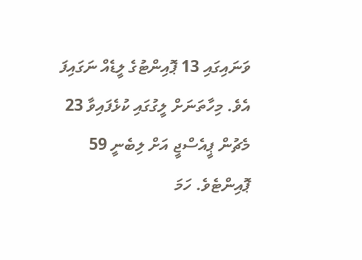ވަނައިގައި 13 ޕޮއިންޓުގެ ލީޑެއް ނަގައިފަ އެވެ. މިހާތަނަށް ލީގުގައި ކުޅެފައިވާ 23 މެޗުން ޕީއެސްޖީ އަށް ލިބެނީ 59 ޕޮއިންޓެވެ. ހަމަ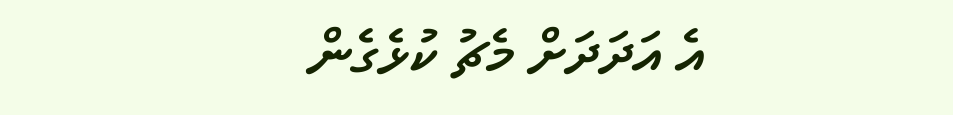އެ އަދަދަށް މެޗު ކުޅެގެން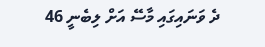ދެ ވަނައިގައި މާސޭ އަށް ލިބެނީ 46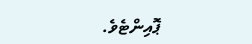ޕޮއިންޓެވެ.